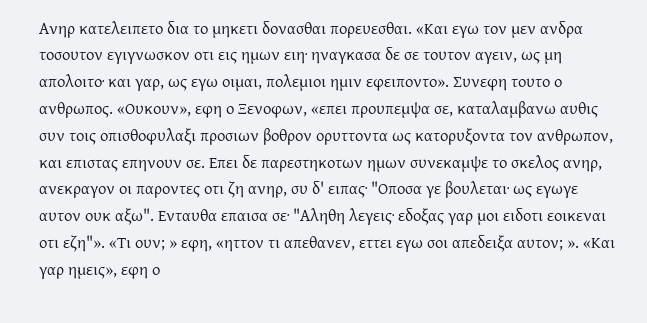Ανηρ κατελειπετο δια το μηκετι δονασθαι πορευεσθαι. «Και εγω τον μεν ανδρα τοσουτον εγιγνωσκον οτι εις ημων ειη· ηναγκασα δε σε τουτον αγειν, ως μη απολοιτο· και γαρ, ως εγω οιμαι, πολεμιοι ημιν εφειποντο». Συνεφη τουτο ο ανθρωπος. «Ουκουν», εφη ο Ξενοφων, «επει προυπεμψα σε, καταλαμβανω αυθις συν τοις οπισθοφυλαξι προσιων βοθρον ορυττοντα ως κατορυξοντα τον ανθρωπον, και επιστας επηνουν σε. Επει δε παρεστηκοτων ημων συνεκαμψε το σκελος ανηρ, ανεκραγον οι παροντες οτι ζη ανηρ, συ δ' ειπας· "Οποσα γε βουλεται· ως εγωγε αυτον ουκ αξω". Ενταυθα επαισα σε· "Αληθη λεγεις· εδοξας γαρ μοι ειδοτι εοικεναι οτι εζη"». «Τι ουν; » εφη, «ηττον τι απεθανεν, εττει εγω σοι απεδειξα αυτον; ». «Και γαρ ημεις», εφη ο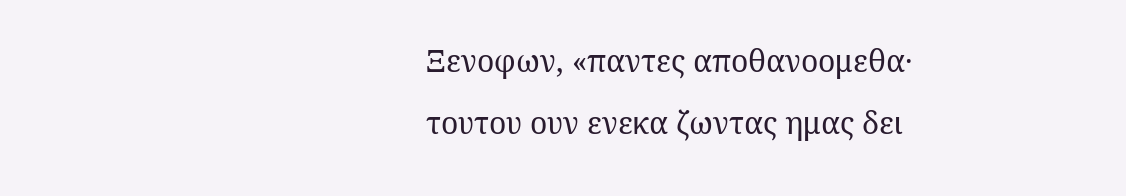Ξενοφων, «παντες αποθανοομεθα· τουτου ουν ενεκα ζωντας ημας δει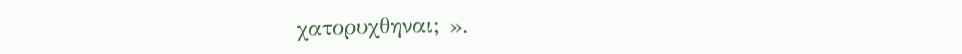χατορυχθηναι; ».